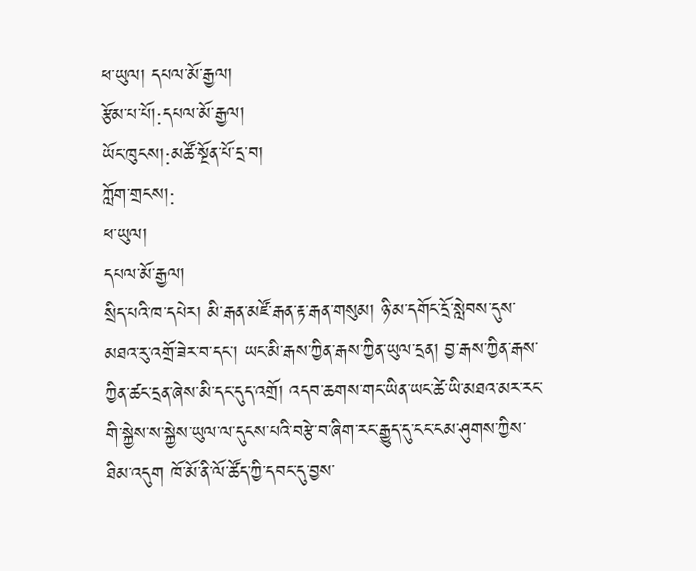ཕ་ཡུལ། དཔལ་མོ་རྒྱལ།
རྩོམ་པ་པོ།:དཔལ་མོ་རྒྱལ།
ཡོང་ཁུངས།:མཚོ་སྔོན་པོ་དྲ་བ།
ཀློག་གྲངས།:
ཕ་ཡུལ།
དཔལ་མོ་རྒྱལ།
སྲིད་པའི་ཁ་དཔེར། མི་རྒན་མཛོ་རྒན་རྟ་རྒན་གསུམ། ཉི་མ་དགོང་དྲོ་སླེབས་དུས་མཐའ་རུ་འགྲོ་ཟེར་བ་དང་། ཡང་མི་རྒས་ཀྱིན་རྒས་ཀྱིན་ཡུལ་དྲན། བྱ་རྒས་ཀྱིན་རྒས་ཀྱིན་ཚང་དྲན་ཞེས་མི་དང་དུད་འགྲོ། འདབ་ཆགས་གང་ཡིན་ཡང་ཚེ་ཡི་མཐའ་མར་རང་གི་སྐྱེས་ས་སྐྱེས་ཡུལ་ལ་དུངས་པའི་བརྩེ་བ་ཞིག་རང་རྒྱུད་དུ་ངང་ངམ་ཤུགས་ཀྱིས་ཐིམ་འདུག ཁོ་མོ་ནི་ལོ་ཚོད་ཀྱི་དབང་དུ་བྱས་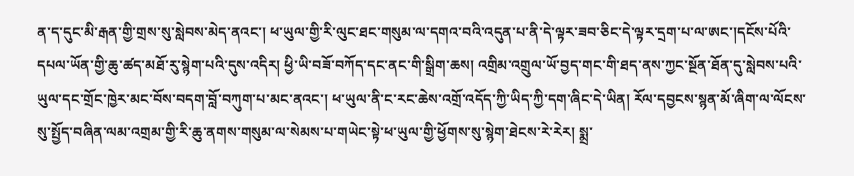ན་ད་དུང་མི་རྒན་གྱི་གྲས་སུ་སླེབས་མེད་ནའང་། ཕ་ཡུལ་གྱི་རི་ལུང་ཐང་གསུམ་ལ་དགའ་བའི་འདུན་པ་ནི་དེ་ལྟར་ཟབ་ཅིང་དེ་ལྟར་དྲག་པ་ལ་ཨང་།དངོས་པོའི་དཔལ་ཡོན་གྱི་ཆུ་ཚད་མཐོ་རུ་སྙེག་པའི་དུས་འདིར། ཕྱི་ཡི་བཟོ་བཀོད་དང་ནང་གི་སྒྲིག་ཆས། འགྲིམ་འགྲུལ་ཡོ་བྱད་གང་གི་ཐད་ནས་ཀྱང་སྔོན་ཐོན་དུ་སླེབས་པའི་ཡུལ་དང་གྲོང་ཁྱེར་མང་བོས་བདག་བློ་བཀུག་པ་མང་ནའང་། ཕ་ཡུལ་ནི་ང་རང་ཆེས་འགྲོ་འདོད་ཀྱི་ཡིད་ཀྱི་དག་ཞིང་དེ་ཡིན། རོལ་དབྱངས་སྙན་མོ་ཞིག་ལ་ལོངས་སུ་སྤྱོད་བཞིན་ལམ་འགྲམ་གྱི་རི་ཆུ་ནགས་གསུམ་ལ་སེམས་པ་གཡེང་སྟེ་ཕ་ཡུལ་གྱི་ཕྱོགས་སུ་སྙེག་ཐེངས་རེ་རེར། སྨྲ་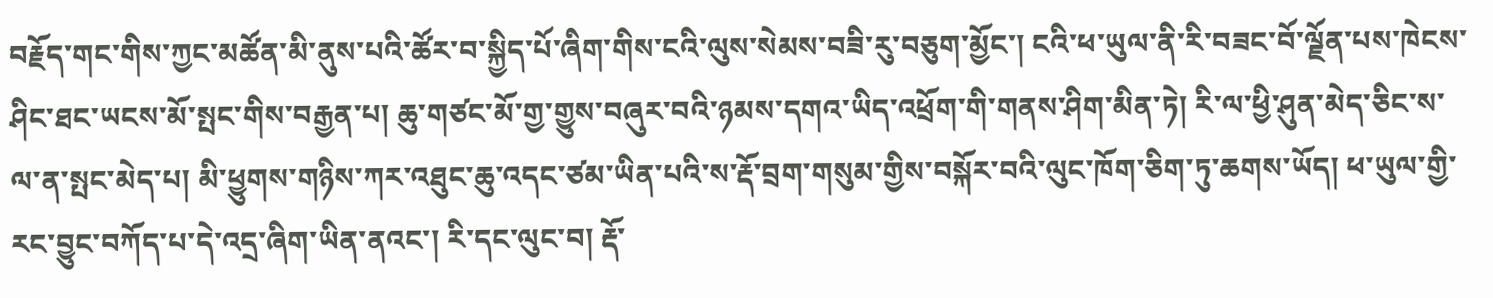བརྗོད་གང་གིས་ཀྱང་མཚོན་མི་ནུས་པའི་ཚོར་བ་སྐྱིད་པོ་ཞིག་གིས་ངའི་ལུས་སེམས་བཟི་རུ་བཅུག་མྱོང་། ངའི་ཕ་ཡུལ་ནི་རི་བཟང་བོ་ལྗོན་པས་ཁེངས་ཤིང་ཐང་ཡངས་མོ་སྤང་གིས་བརྒྱན་པ། ཆུ་གཙང་མོ་གྱ་གྱུས་བཞུར་བའི་ཉམས་དགའ་ཡིད་འཕྲོག་གི་གནས་ཤིག་མིན་ཏེ། རི་ལ་ཕྱི་ཤུན་མེད་ཅིང་ས་ལ་ན་སྤང་མེད་པ། མི་ཕྱུགས་གཉིས་ཀར་འཐུང་ཆུ་འདང་ཙམ་ཡིན་པའི་ས་རྡོ་བྲག་གསུམ་གྱིས་བསྐོར་བའི་ལུང་ཁོག་ཅིག་ཏུ་ཆགས་ཡོད། ཕ་ཡུལ་གྱི་རང་བྱུང་བཀོད་པ་དེ་འདྲ་ཞིག་ཡིན་ནའང་། རི་དང་ལུང་བ། རྡོ་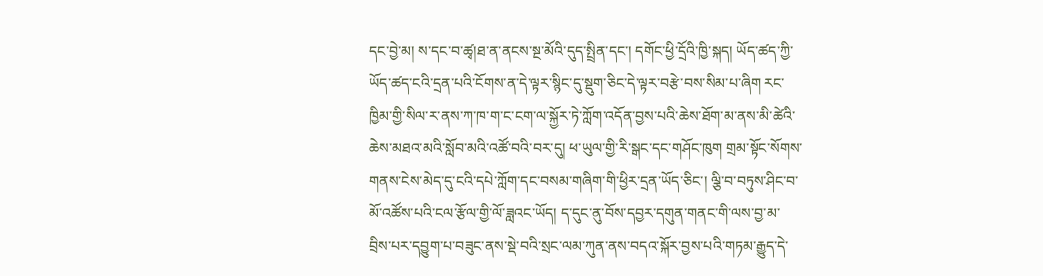དང་བྱེ་མ། ས་དང་བ་ཚྭ།ཐ་ན་ནངས་སྔ་མོའི་དུད་སྤྲིན་དང་། དགོང་ཕྱི་དྲོའི་ཁྱི་སྐད། ཡོད་ཚད་ཀྱི་ཡོད་ཚད་ངའི་དྲན་པའི་ངོགས་ན་དེ་ལྟར་སྙིང་དུ་སྡུག་ཅིང་དེ་ལྟར་བརྩེ་བས་སིམ་པ་ཞིག རང་ཁྱིམ་གྱི་སིལ་ར་ནས་ཀ་ཁ་ག་ང་ངག་ལ་སྐྱོར་ཏེ་ཀློག་འདོན་བྱས་པའི་ཆེས་ཐོག་མ་ནས་མི་ཚེའི་ཆེས་མཐའ་མའི་སློབ་མའི་འཚོ་བའི་བར་དུ། ཕ་ཡུལ་གྱི་རི་སྒང་དང་གཤོང་ཁུག གྲམ་སྟོང་སོགས་གནས་ངེས་མེད་དུ་ངའི་དཔེ་ཀློག་དང་བསམ་གཞིག་གི་ཕྱིར་དྲན་ཡོད་ཅིང་། ལྕི་བ་བཏུས་ཤིང་བ་མོ་འཚོས་པའི་ངལ་རྩོལ་གྱི་ལོ་ཟླའང་ཡོད། ད་དུང་ནུ་བོས་དབྱར་དགུན་གནང་གི་ལས་བྱ་མ་བྲིས་པར་དབྱུག་པ་བཟུང་ནས་སྡེ་བའི་སྲང་ལམ་ཀུན་ནས་བདའ་སྐོར་བྱས་པའི་གཏམ་རྒྱུད་དེ་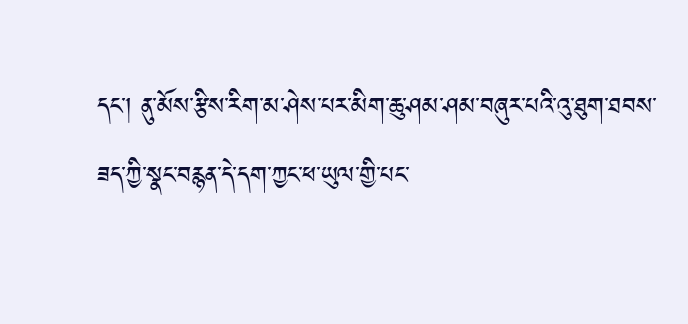དང་། ནུ་མོས་རྩིས་རིག་མ་ཤེས་པར་མིག་ཆུ་ཤམ་ཤམ་བཞུར་པའི་འུ་ཐུག་ཐབས་ཟད་ཀྱི་སྣང་བརྙན་དེ་དག་ཀྱང་ཕ་ཡུལ་གྱི་པང་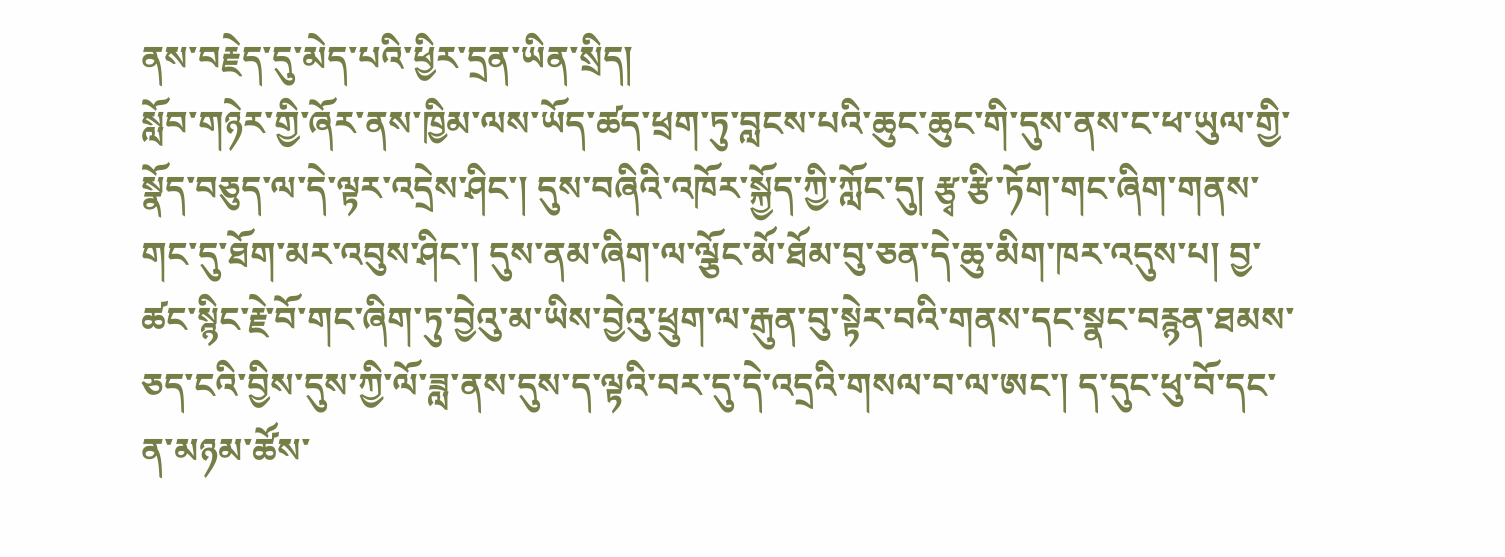ནས་བརྗེད་དུ་མེད་པའི་ཕྱིར་དྲན་ཡིན་སྲིད།
སློབ་གཉེར་གྱི་ཞོར་ནས་ཁྱིམ་ལས་ཡོད་ཚད་ཕྲག་ཏུ་བླངས་པའི་ཆུང་ཆུང་གི་དུས་ནས་ང་ཕ་ཡུལ་གྱི་སྣོད་བཅུད་ལ་དེ་ལྟར་འདྲེས་ཤིང་། དུས་བཞིའི་འཁོར་སྐྱོད་ཀྱི་ཀློང་དུ། རྩྭ་རྩི་ཏོག་གང་ཞིག་གནས་གང་དུ་ཐོག་མར་འབུས་ཤིང་། དུས་ནམ་ཞིག་ལ་ལྕོང་མོ་ཐོམ་བུ་ཅན་དེ་ཆུ་མིག་ཁར་འདུས་པ། བྱ་ཚང་སྙིང་རྗེ་བོ་གང་ཞིག་ཏུ་བྱེའུ་མ་ཡིས་བྱེའུ་ཕྲུག་ལ་རྒུན་བུ་སྟེར་བའི་གནས་དང་སྣང་བརྙན་ཐམས་ཅད་ངའི་བྱིས་དུས་ཀྱི་ལོ་ཟླ་ནས་དུས་ད་ལྟའི་བར་དུ་དེ་འདྲའི་གསལ་བ་ལ་ཨང་། ད་དུང་ཕུ་བོ་དང་ན་མཉམ་ཚོས་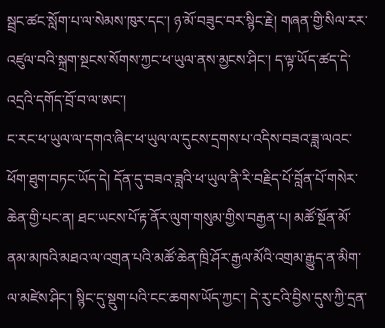སྦྲང་ཚང་སློག་པ་ལ་སེམས་ཁུར་དང་། ཉ་མོ་བཟུང་བར་སྙིང་རྗེ། གཞན་གྱི་སིལ་རར་འཛུལ་བའི་སྐྲག་སྔངས་སོགས་ཀྱང་ཕ་ཡུལ་ནས་མྱངས་ཤིང་། ད་ལྟ་ཡོད་ཚད་དེ་འདྲའི་དགོད་བྲོ་བ་ལ་ཨང་།
ང་རང་ཕ་ཡུལ་ལ་དགའ་ཞིང་ཕ་ཡུལ་ལ་དུངས་དྲགས་པ་འདིས་བཟའ་ཟླ་ལའང་ཕོག་ཐུག་བཏང་ཡོད་དེ། དོན་དུ་བཟའ་ཟླའི་ཕ་ཡུལ་ནི་རི་བརྗིད་པོ་བློན་པོ་གསེར་ཆེན་གྱི་པང་ན། ཐང་ཡངས་པོ་རྟ་ནོར་ལུག་གསུམ་གྱིས་བརྒྱན་པ། མཚོ་སྔོན་མོ་ནམ་མཁའི་མཐའ་ལ་འགྲན་པའི་མཚོ་ཆེན་ཁྲི་ཤོར་རྒྱལ་མོའི་འགྲམ་རྒྱུད་ན་མིག་ལ་མཛེས་ཤིང་། སྙིང་དུ་སྡུག་པའི་ངང་ཆགས་ཡོད་ཀྱང་། དེ་རུ་ངའི་བྱིས་དུས་ཀྱི་དྲན་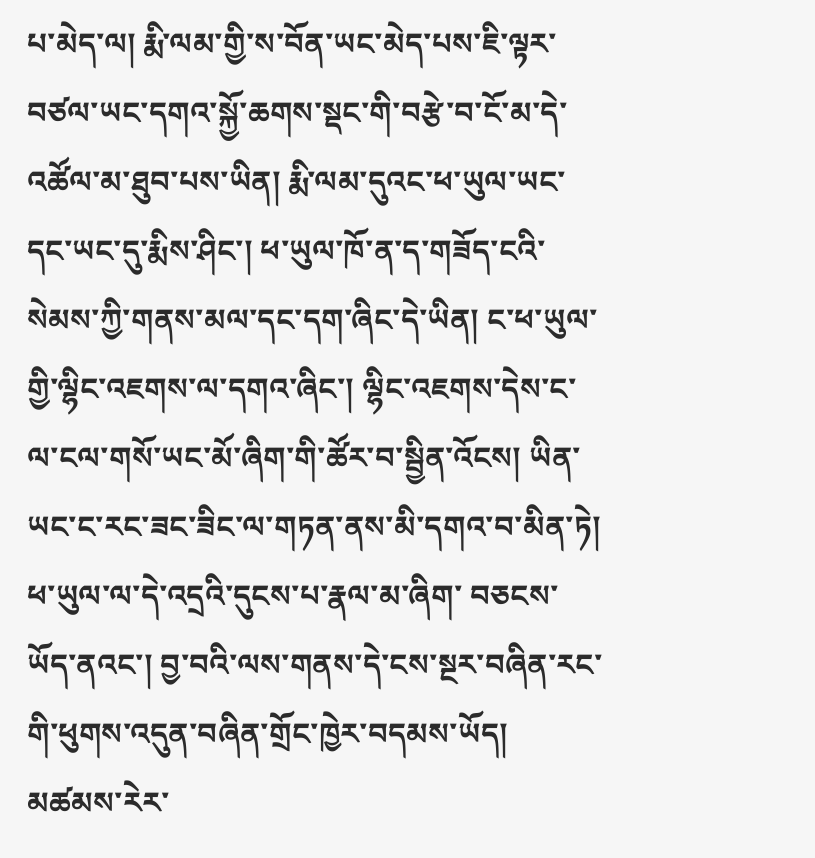པ་མེད་ལ། རྨི་ལམ་གྱི་ས་བོན་ཡང་མེད་པས་ཇི་ལྟར་བཙལ་ཡང་དགའ་སྐྱོ་ཆགས་སྡང་གི་བརྩེ་བ་ངོ་མ་དེ་འཚོལ་མ་ཐུབ་པས་ཡིན། རྨི་ལམ་དུའང་ཕ་ཡུལ་ཡང་དང་ཡང་དུ་རྨིས་ཤིང་། ཕ་ཡུལ་ཁོ་ན་ད་གཟོད་ངའི་སེམས་ཀྱི་གནས་མལ་དང་དག་ཞིང་དེ་ཡིན། ང་ཕ་ཡུལ་གྱི་ལྷིང་འཇགས་ལ་དགའ་ཞིང་། ལྷིང་འཇགས་དེས་ང་ལ་ངལ་གསོ་ཡང་མོ་ཞིག་གི་ཚོར་བ་སྦྱིན་འོངས། ཡིན་ཡང་ང་རང་ཟང་ཟིང་ལ་གཏན་ནས་མི་དགའ་བ་མིན་ཏེ། ཕ་ཡུལ་ལ་དེ་འདྲའི་དུངས་པ་རྣལ་མ་ཞིག་ བཅངས་ཡོད་ནའང་། བྱ་བའི་ལས་གནས་དེ་ངས་སྔར་བཞིན་རང་གི་ཕུགས་འདུན་བཞིན་གྲོང་ཁྱེར་བདམས་ཡོད། མཚམས་རེར་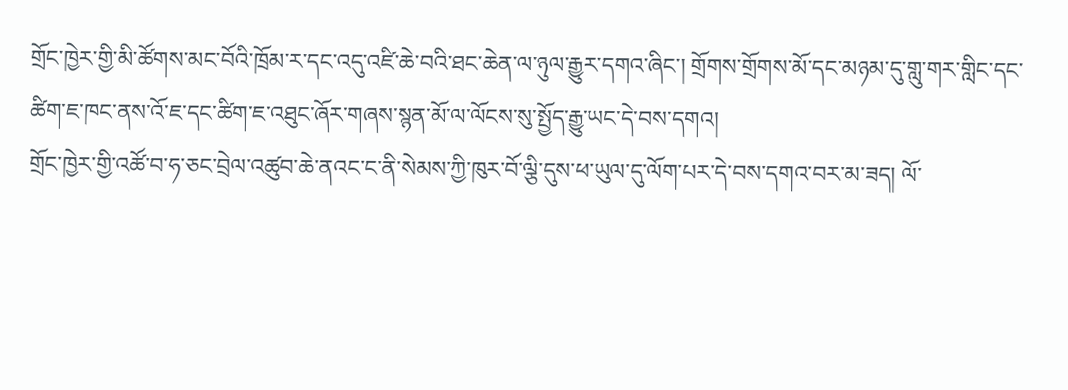གྲོང་ཁྱེར་གྱི་མི་ཚོགས་མང་བོའི་ཁྲོམ་ར་དང་འདུ་འཛི་ཆེ་བའི་ཐང་ཆེན་ལ་ཉུལ་རྒྱུར་དགའ་ཞིང་། གྲོགས་གྲོགས་མོ་དང་མཉམ་དུ་གླུ་གར་གླིང་དང་ཚིག་ཇ་ཁང་ནས་འོ་ཇ་དང་ཚིག་ཇ་འཐུང་ཞོར་གཞས་སྙན་མོ་ལ་ལོངས་སུ་སྤྱོད་རྒྱུ་ཡང་དེ་བས་དགའ།
གྲོང་ཁྱེར་གྱི་འཚོ་བ་ཧ་ཅང་བྲེལ་འཚུབ་ཆེ་ནའང་ང་ནི་སེམས་ཀྱི་ཁུར་བོ་ལྕི་དུས་ཕ་ཡུལ་དུ་ལོག་པར་དེ་བས་དགའ་བར་མ་ཟད། ལོ་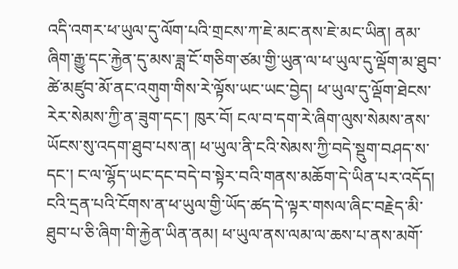འདི་འགར་ཕ་ཡུལ་དུ་ལོག་པའི་གྲངས་ཀ་ཇེ་མང་ནས་ཇེ་མང་ཡིན། ནམ་ཞིག་རྒྱུ་དང་རྐྱེན་དུ་མས་ཟླ་ངོ་གཅིག་ཙམ་གྱི་ཡུན་ལ་ཕ་ཡུལ་དུ་ལྡོག་མ་ཐུབ་ཚེ་མཛུབ་མོ་ནང་འགུག་གིས་རེ་ལྟོས་ཡང་ཡང་བྱེད། ཕ་ཡུལ་དུ་ལྡོག་ཐེངས་རེར་སེམས་ཀྱི་ན་ཟུག་དང་། ཁུར་བོ། ངལ་བ་དག་རེ་ཞིག་ལུས་སེམས་ནས་ཡོངས་སུ་འདག་ཐུབ་པས་ན། ཕ་ཡུལ་ནི་ངའི་སེམས་ཀྱི་བདེ་སྡུག་བཤད་ས་དང་། ང་ལ་ལྷོད་ཡང་དང་བདེ་བ་སྟེར་བའི་གནས་མཆོག་དེ་ཡིན་པར་འདོད། ངའི་དྲན་པའི་ངོགས་ན་ཕ་ཡུལ་གྱི་ཡོད་ཚད་དེ་ལྟར་གསལ་ཞིང་བརྗེད་མི་ཐུབ་པ་ཅི་ཞིག་གི་རྐྱེན་ཡིན་ནམ། ཕ་ཡུལ་ནས་ལམ་ལ་ཆས་པ་ནས་མགོ་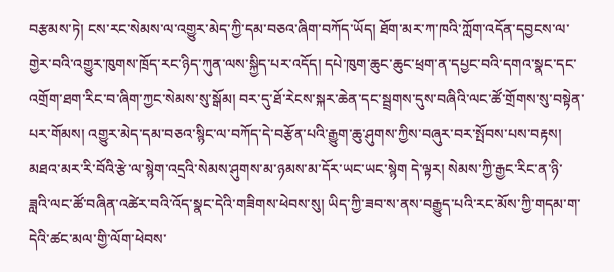བརྩམས་ཏེ། ངས་རང་སེམས་ལ་འགྱུར་མེད་ཀྱི་དམ་བཅའ་ཞིག་བཀོད་ཡོད། ཐོག་མར་ཀ་ཁའི་ཀློག་འདོན་དབྱངས་ལ་གྱེར་བའི་འགྱུར་ཁུགས་ཁྲོད་རང་ཉིད་ཀུན་ལས་སྐྱིད་པར་འདོད། དཔེ་ཁུག་ཆུང་ཆུང་ཕྲག་ན་དཔྱང་བའི་དགའ་སྣང་དང་འགྲོག་ཐག་རིང་བ་ཞིག་ཀྱང་སེམས་སུ་སྒོམ། བར་དུ་ཐོ་རེངས་སྐར་ཆེན་དང་སྦྲགས་དུས་བཞིའི་ལང་ཚོ་གྲོགས་སུ་བསྟེན་པར་གོམས། འགྱུར་མེད་དམ་བཅའ་སྙིང་ལ་བཀོད་དེ་བརྩོན་པའི་རྒྱུག་ཆུ་ཤུགས་ཀྱིས་བཞུར་བར་སྤོབས་པས་བརྟས། མཐའ་མར་རི་བོའི་རྩེ་ལ་སྙེག་འདྲའི་སེམས་ཤུགས་མ་ཉམས་མ་དོར་ཡང་ཡང་སྙེག དེ་ལྟར། སེམས་ཀྱི་རྒྱང་རིང་ན་ཉི་ཟླའི་ལང་ཚོ་བཞིན་འཚེར་བའི་འོད་སྣང་དེའི་གཟིགས་ཕེབས་སུ། ཡིད་ཀྱི་ཟབ་ས་ནས་བརྒྱུད་པའི་རང་མོས་ཀྱི་གདམ་ག་དེའི་ཚང་མལ་གྱི་ལོག་ཕེབས་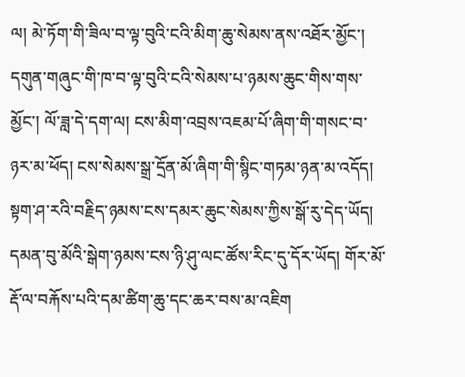ལ། མེ་ཏོག་གི་ཟིལ་བ་ལྟ་བུའི་ངའི་མིག་ཆུ་སེམས་ནས་འཐོར་མྱོང་། དགུན་གཞུང་གི་ཁ་བ་ལྟ་བུའི་ངའི་སེམས་པ་ཉམས་ཆུང་གིས་གས་མྱོང་། ལོ་ཟླ་དེ་དག་ལ། ངས་མིག་འབྲས་འཇམ་པོ་ཞིག་གི་གསང་བ་ཉར་མ་ཕོད། ངས་སེམས་སྒྲ་དྲོན་མོ་ཞིག་གི་སྙིང་གཏམ་ཉན་མ་འདོད། སྟག་ཤ་རའི་བརྗིད་ཉམས་ངས་དམར་ཆུང་སེམས་ཀྱིས་སྒོ་རུ་དེད་ཡོད། དམན་བུ་མོའི་སྒེག་ཉམས་ངས་ཉི་ཤུ་ལང་ཚོས་རིང་དུ་དོར་ཡོད། གོར་མོ་རྡོ་ལ་བརྐོས་པའི་དམ་ཚིག་ཆུ་དང་ཆར་བས་མ་འཇིག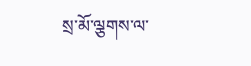སྲ་མོ་ལྕགས་ལ་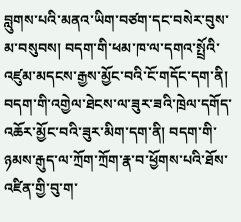བླུགས་པའི་མནའ་ཡིག་བཙག་དང་བསེར་བུས་མ་བསུབས། བདག་གི་ཕམ་ཁ་ལ་དགའ་སྤྲོའི་འཛུམ་མདངས་རྒྱས་མྱོང་བའི་ངོ་གདོང་དག་ནི། བདག་གི་འགྱེལ་ཐེངས་ལ་ཟུར་ཟའི་ཁྲེལ་དགོད་འཆོར་མྱོང་བའི་ཟུར་མིག་དག་ནི། བདག་གི་ཉམས་རྒུད་ལ་ཀྲོག་ཀྲོག་རྣ་བ་ཕྱོགས་པའི་ཐོས་འཛིན་གྱི་བུ་ག་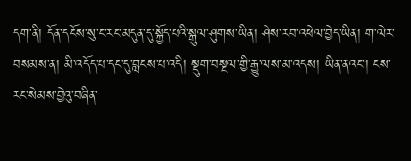དག་ནི། དོན་དངོས་སུ་ང་རང་མདུན་དུ་སྐྱོད་པའི་སྒུལ་ཤུགས་ཡིན། ཤེས་རབ་འཕེལ་བྱེད་ཡིན། ག་ལེར་བསམས་ན། མི་འདོད་པ་དང་དུ་བླངས་པ་འདི། སྡུག་བསྔལ་གྱི་རྒྱུ་ལས་མ་འདས། ཡིན་ནའང་། ངས་རང་སེམས་བྱེའུ་བཞིན་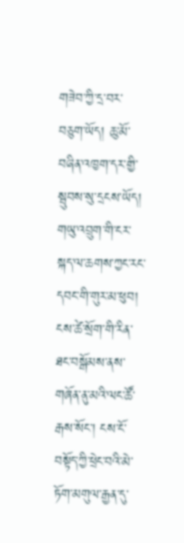གཟེབ་ཀྱི་དྲ་བར་བཅུག་ཡོད། ཆུ་མོ་བཞིན་འཁྱག་དར་གྱི་སྦུབས་སུ་དྲངས་ཡོད། གཡུ་འབྲུག་གི་ངར་སྐད་ལ་ཆགས་ཀྱང་རང་དབང་གི་གུར་མ་ཕུབ། ངས་ཚེ་སྲོག་གི་རིན་ཐང་བསྒོམས་ནས་གཞོན་ནུ་མའི་ལང་ཚོ་རྒས་སོང་། ངས་ངོ་བསྟོད་ཀྱི་ཕྲེང་བའི་མེ་ཏོག་མགུལ་རྒྱན་དུ་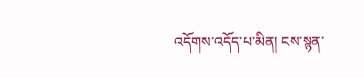འདོགས་འདོད་པ་མིན། ངས་སྙན་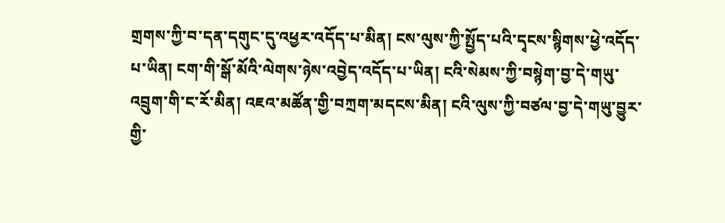གྲགས་ཀྱི་བ་དན་དགུང་དུ་འཕྱར་འདོད་པ་མིན། ངས་ལུས་ཀྱི་སྤྱོད་པའི་དྭངས་སྙིགས་ཕྱེ་འདོད་པ་ཡིན། ངག་གི་སྒོ་མོའི་ལེགས་ཉེས་འབྱེད་འདོད་པ་ཡིན། ངའི་སེམས་ཀྱི་བསྙེག་བྱ་དེ་གཡུ་འབྲུག་གི་ང་རོ་མིན། འཇའ་མཚོན་གྱི་བཀྲག་མདངས་མིན། ངའི་ལུས་ཀྱི་བཙལ་བྱ་དེ་གཡུ་བྱུར་གྱི་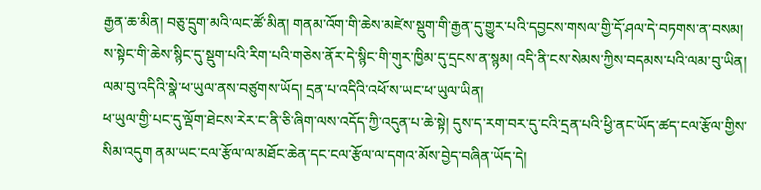རྒྱན་ཆ་མིན། བཅུ་དྲུག་མའི་ལང་ཚོ་མིན། གནམ་འོག་གི་ཆེས་མཛེས་སྡུག་གི་རྒྱན་དུ་གྱུར་པའི་དབྱངས་གསལ་གྱི་དོ་ཤལ་དེ་བཏགས་ན་བསམ། ས་སྟེང་གི་ཆེས་སྙིང་དུ་སྡུག་པའི་རིག་པའི་གཅེས་ནོར་དེ་སྙིང་གི་གུར་ཁྱིམ་དུ་དྲངས་ན་སྙམ། འདི་ནི་ངས་སེམས་ཀྱིས་བདམས་པའི་ལམ་བུ་ཡིན། ལམ་བུ་འདིའི་སྣེ་ཕ་ཡུལ་ནས་བཙུགས་ཡོད། དྲན་པ་འདིའི་འཕོ་ས་ཡང་ཕ་ཡུལ་ཡིན།
ཕ་ཡུལ་གྱི་པང་དུ་ལྡོག་ཐེངས་རེར་ང་ནི་ཅི་ཞིག་ལས་འདོད་ཀྱི་འདུན་པ་ཆེ་སྟེ། དུས་ད་རག་བར་དུ་ངའི་དྲན་པའི་ཕྱི་ནང་ཡོད་ཚད་ངལ་རྩོལ་གྱིས་སིམ་འདུག ནམ་ཡང་ངལ་རྩོལ་ལ་མཐོང་ཆེན་དང་ངལ་རྩོལ་ལ་དགའ་མོས་བྱེད་བཞིན་ཡོད་དེ།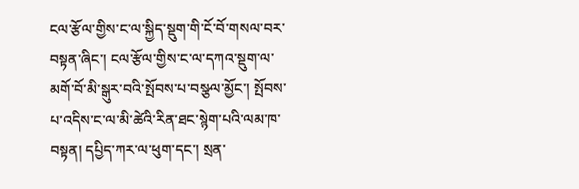ངལ་རྩོལ་གྱིས་ང་ལ་སྐྱིད་སྡུག་གི་ངོ་བོ་གསལ་བར་བསྟན་ཞིང་། ངལ་རྩོལ་གྱིས་ང་ལ་དཀའ་སྡུག་ལ་མགོ་བོ་མི་སྒུར་བའི་སྤོབས་པ་བསྩལ་མྱོང་། སྤོབས་པ་འདིས་ང་ལ་མི་ཚེའི་རིན་ཐང་སྙེག་པའི་ལམ་ཁ་བསྟན། དཔྱིད་ཀར་ལ་ཕུག་དང་། སྲན་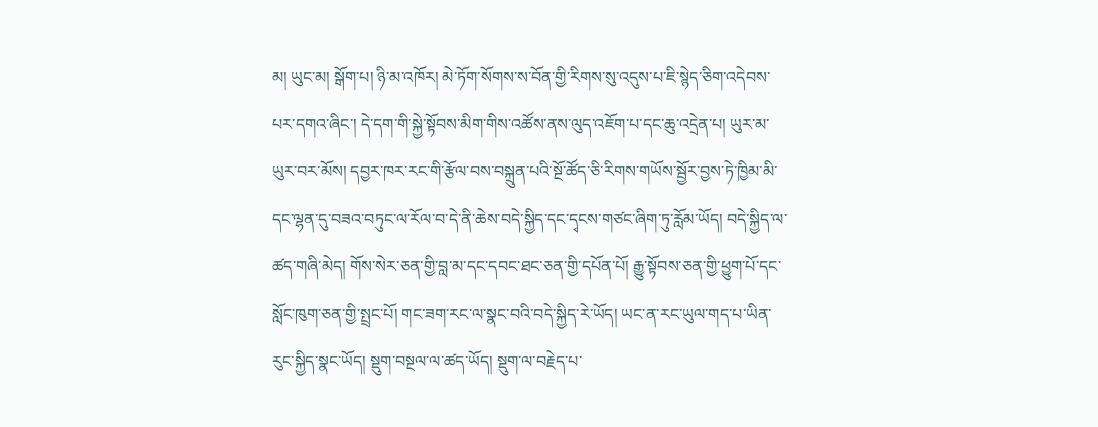མ། ཡུང་མ། སྒོག་པ། ཉི་མ་འཁོར། མེ་ཏོག་སོགས་ས་བོན་གྱི་རིགས་སུ་འདུས་པ་ཇི་སྙེད་ཅིག་འདེབས་པར་དགའ་ཞིང་། དེ་དག་གི་སྐྱེ་སྟོབས་མིག་གིས་འཚོས་ནས་ལུད་འཇོག་པ་དང་ཆུ་འདྲེན་པ། ཡུར་མ་ཡུར་བར་མོས། དབྱར་ཁར་རང་གི་རྩོལ་བས་བསྐྲུན་པའི་སྔོ་ཚོད་ཅི་རིགས་གཡོས་སྦྱོར་བྱས་ཏེ་ཁྱིམ་མི་དང་ལྷན་དུ་བཟའ་བཏུང་ལ་རོལ་བ་དེ་ནི་ཆེས་བདེ་སྐྱིད་དང་དྭངས་གཙང་ཞིག་ཏུ་རློམ་ཡོད། བདེ་སྐྱིད་ལ་ཚད་གཞི་མེད། གོས་སེར་ཅན་གྱི་བླ་མ་དང་དབང་ཐང་ཅན་གྱི་དཔོན་པོ། རྒྱུ་སྟོབས་ཅན་གྱི་ཕྱུག་པོ་དང་སློང་ཁུག་ཅན་གྱི་སྤྲང་པོ། གང་ཟག་རང་ལ་སྣང་བའི་བདེ་སྐྱིད་རེ་ཡོད། ཡང་ན་རང་ཡུལ་གད་པ་ཡིན་རུང་སྐྱིད་སྣང་ཡོད། སྡུག་བསྔལ་ལ་ཚད་ཡོད། སྡུག་ལ་བརྗེད་པ་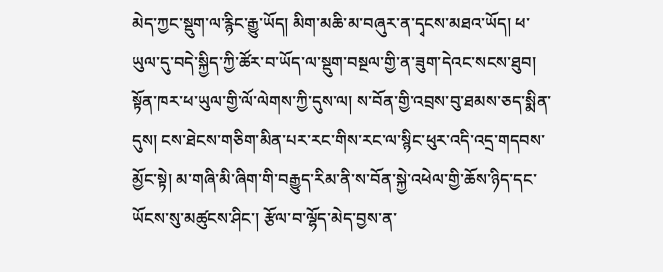མེད་ཀྱང་སྡུག་ལ་རྙིང་རྒྱུ་ཡོད། མིག་མཆི་མ་བཞུར་ན་དྭངས་མཐའ་ཡོད། ཕ་ཡུལ་དུ་བདེ་སྐྱིད་ཀྱི་ཚོར་བ་ཡོད་ལ་སྡུག་བསྔལ་གྱི་ན་ཟུག་དེའང་སངས་ཐུབ། སྟོན་ཁར་ཕ་ཡུལ་གྱི་ལོ་ལེགས་ཀྱི་དུས་ལ། ས་བོན་གྱི་འབྲས་བུ་ཐམས་ཅད་སྨིན་དུས། ངས་ཐེངས་གཅིག་མིན་པར་རང་གིས་རང་ལ་སྙིང་ཕུར་འདི་འདྲ་གདབས་མྱོང་སྟེ། མ་གཞི་མི་ཞིག་གི་བརྒྱུད་རིམ་ནི་ས་བོན་སྐྱེ་འཕེལ་གྱི་ཆོས་ཉིད་དང་ཡོངས་སུ་མཚུངས་ཤིང་། རྩོལ་བ་ལྷོད་མེད་བྱས་ན་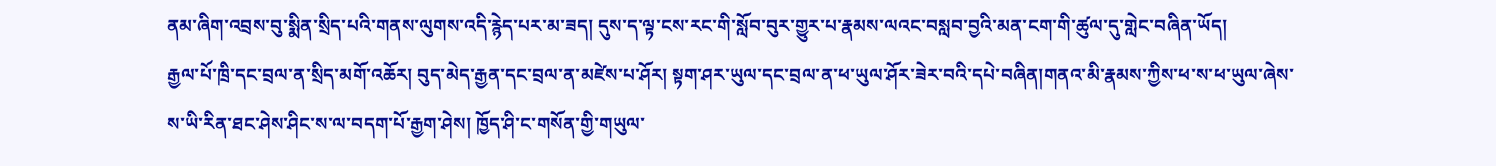ནམ་ཞིག་འབྲས་བུ་སྨིན་སྲིད་པའི་གནས་ལུགས་འདི་རྙེད་པར་མ་ཟད། དུས་ད་ལྟ་ངས་རང་གི་སློབ་བུར་གྱུར་པ་རྣམས་ལའང་བསླབ་བྱའི་མན་ངག་གི་ཚུལ་དུ་གླེང་བཞིན་ཡོད།
རྒྱལ་པོ་ཁྲི་དང་བྲལ་ན་སྲིད་མགོ་འཆོར། བུད་མེད་རྒྱན་དང་བྲལ་ན་མཛེས་པ་ཤོར། སྟག་ཤར་ཡུལ་དང་བྲལ་ན་ཕ་ཡུལ་ཤོར་ཟེར་བའི་དཔེ་བཞིན།གནའ་མི་རྣམས་ཀྱིས་ཕ་ས་ཕ་ཡུལ་ཞེས་ས་ཡི་རིན་ཐང་ཤེས་ཤིང་ས་ལ་བདག་པོ་རྒྱག་ཤེས། ཁྱོད་ཤི་ང་གསོན་གྱི་གཡུལ་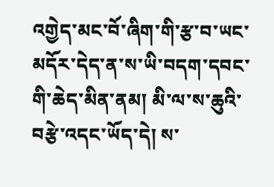འགྱེད་མང་བོ་ཞིག་གི་རྩ་བ་ཡང་མདོར་དེད་ན་ས་ཡི་བདག་དབང་གི་ཆེད་མིན་ནམ། མི་ལ་ས་ཆུའི་བརྩེ་འདང་ཡོད་དེ། ས་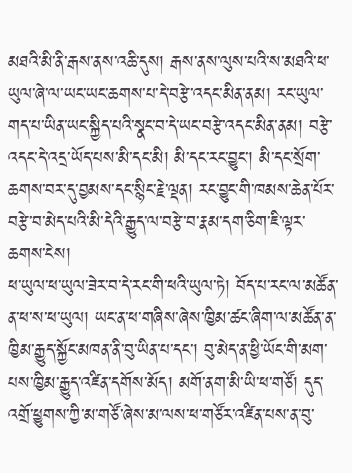མཐའི་མི་ནི་རྒས་ནས་འཆི་དུས། རྒས་ནས་ལུས་པའི་ས་མཐའི་ཕ་ཡུལ་ཞེ་ལ་ཡང་ཡང་ཆགས་པ་དེ་བརྩེ་འདང་མིན་ནམ། རང་ཡུལ་གད་པ་ཡིན་ཡང་སྐྱིད་པའི་སྣང་བ་དེ་ཡང་བརྩེ་འདང་མིན་ནམ། བརྩེ་འདང་དེ་འདྲ་ཡོད་པས་མི་དང་མི། མི་དང་རང་བྱུང་། མི་དང་སྲོག་ཆགས་བར་དུ་བྱམས་དང་སྙིང་རྗེ་ལྡན། རང་བྱུང་གི་ཁམས་ཆེན་པོར་བརྩེ་བ་མེད་པའི་མི་དེའི་རྒྱུད་ལ་བརྩེ་བ་རྣམ་དག་ཅིག་ཇི་ལྟར་ཆགས་ངེས།
ཕ་ཡུལ་ཕ་ཡུལ་ཟེར་བ་དེ་རང་གི་ཕའི་ཡུལ་ཏེ། བོད་པ་རང་ལ་མཚོན་ན་ཕ་ས་ཕ་ཡུལ། ཡང་ན་ཕ་གཞིས་ཞེས་ཁྱིམ་ཚང་ཞིག་ལ་མཚོན་ན་ཁྱིམ་རྒྱུད་སྐྱོང་མཁན་ནི་བུ་ཡིན་པ་དང་། བུ་མེད་ན་ཕྱི་ཡོང་གི་མག་པས་ཁྱིམ་རྒྱུད་འཛིན་དགོས་མོད། མགོ་ནག་མི་ཡི་ཕ་གཙོ། དུད་འགྲོ་ཕྱུགས་ཀྱི་མ་གཙོ་ཞེས་མ་ལས་ཕ་གཙོར་འཛིན་པས་ན་བུ་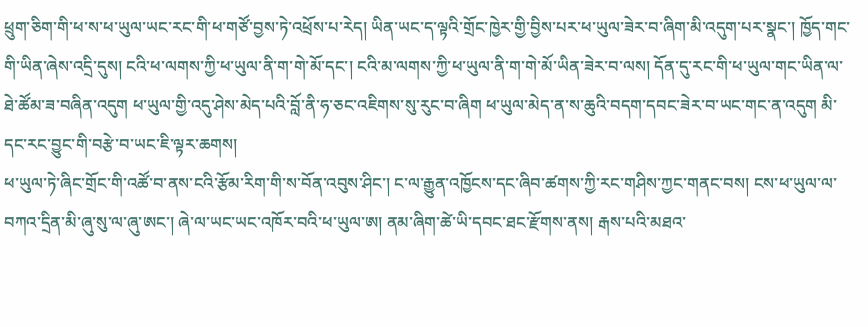ཕྲུག་ཅིག་གི་ཕ་ས་ཕ་ཡུལ་ཡང་རང་གི་ཕ་གཙོ་བྱས་ཏེ་འཕྲོས་པ་རེད། ཡིན་ཡང་ད་ལྟའི་གྲོང་ཁྱེར་གྱི་བྱིས་པར་ཕ་ཡུལ་ཟེར་བ་ཞིག་མི་འདུག་པར་སྣང་། ཁྱོད་གང་གི་ཡིན་ཞེས་འདྲི་དུས། ངའི་ཕ་ལགས་ཀྱི་ཕ་ཡུལ་ནི་ག་གེ་མོ་དང་། ངའི་མ་ལགས་ཀྱི་ཕ་ཡུལ་ནི་ག་གེ་མོ་ཡིན་ཟེར་བ་ལས། དོན་དུ་རང་གི་ཕ་ཡུལ་གང་ཡིན་ལ་ཐེ་ཚོམ་ཟ་བཞིན་འདུག ཕ་ཡུལ་གྱི་འདུ་ཤེས་མེད་པའི་བློ་ནི་ཧ་ཅང་འཇིགས་སུ་རུང་བ་ཞིག ཕ་ཡུལ་མེད་ན་ས་ཆུའི་བདག་དབང་ཟེར་བ་ཡང་གང་ན་འདུག མི་དང་རང་བྱུང་གི་བརྩེ་བ་ཡང་ཇི་ལྟར་ཆགས།
ཕ་ཡུལ་ཏེ་ཞིང་གྲོང་གི་འཚོ་བ་ནས་ངའི་རྩོམ་རིག་གི་ས་བོན་འབུས་ཤིང་། ང་ལ་རྒྱུན་འཁྱོངས་དང་ཞིབ་ཚགས་ཀྱི་རང་གཤིས་ཀྱང་གནང་བས། ངས་ཕ་ཡུལ་ལ་བཀའ་དྲིན་མི་ཞུ་སུ་ལ་ཞུ་ཨང་། ཞེ་ལ་ཡང་ཡང་འཁོར་བའི་ཕ་ཡུལ་ཨ། ནམ་ཞིག་ཚེ་ཡི་དབང་ཐང་རྫོགས་ནས། རྒས་པའི་མཐའ་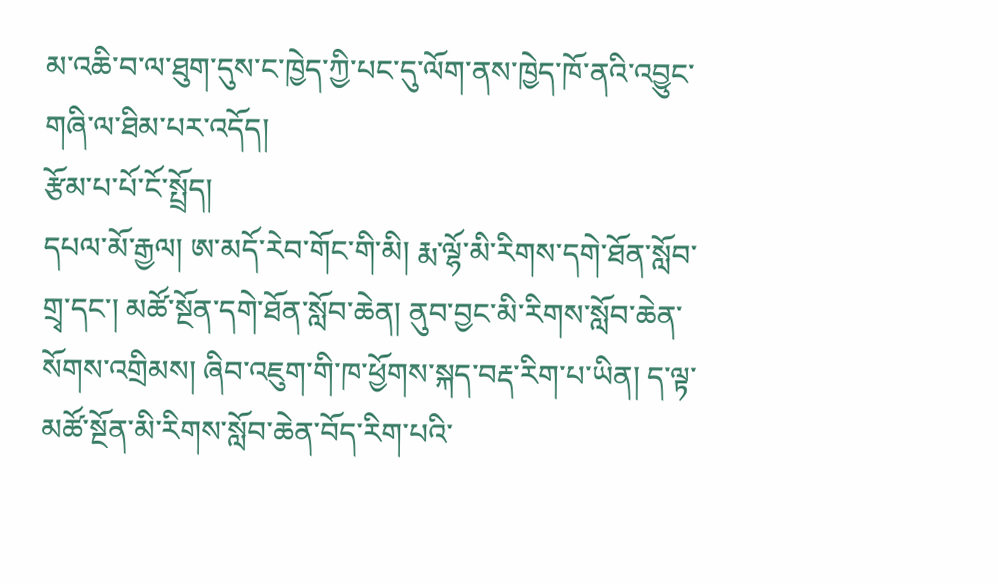མ་འཆི་བ་ལ་ཐུག་དུས་ང་ཁྱེད་ཀྱི་པང་དུ་ལོག་ནས་ཁྱེད་ཁོ་ནའི་འབྱུང་གཞི་ལ་ཐིམ་པར་འདོད།
རྩོམ་པ་པོ་ངོ་སྤྲོད།
དཔལ་མོ་རྒྱལ། ཨ་མདོ་རེབ་གོང་གི་མི། རྨ་ལྷོ་མི་རིགས་དགེ་ཐོན་སློབ་གྲྭ་དང་། མཚོ་སྔོན་དགེ་ཐོན་སློབ་ཆེན། ནུབ་བྱང་མི་རིགས་སློབ་ཆེན་སོགས་འགྲིམས། ཞིབ་འཇུག་གི་ཁ་ཕྱོགས་སྐད་བརྡ་རིག་པ་ཡིན། ད་ལྟ་མཚོ་སྔོན་མི་རིགས་སློབ་ཆེན་བོད་རིག་པའི་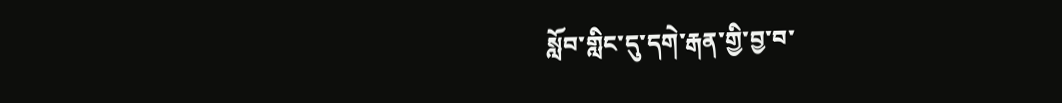སློབ་གླིང་དུ་དགེ་རྒན་གྱི་བྱ་བ་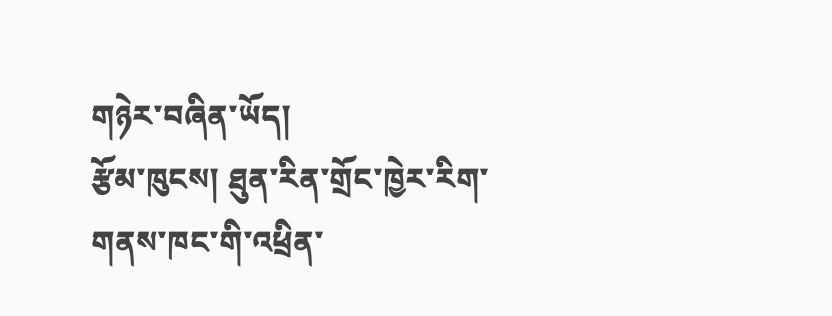གཉེར་བཞིན་ཡོད།
རྩོམ་ཁུངས། ཐུན་རིན་གྲོང་ཁྱེར་རིག་གནས་ཁང་གི་འཕྲིན་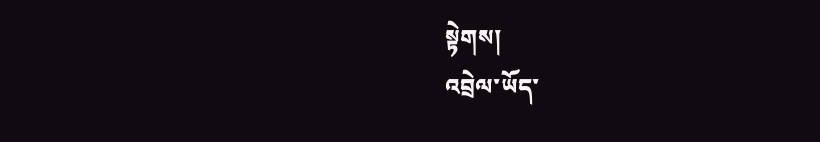སྟེགས།
འབྲེལ་ཡོད་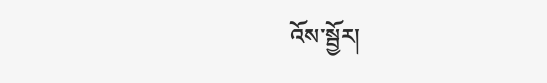འོས་སྦྱོར།